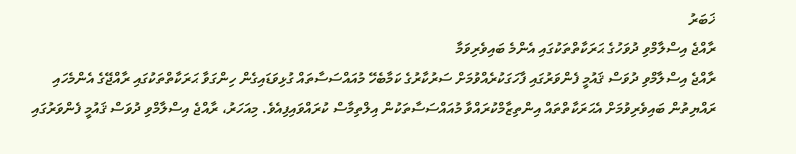ޚަބަރު
ރާއްޖެ އިސްލާމްވި ދުވަހުގެ ޙަރަކާތްތަކުގައި އެންމެ ބައިވެރިވަމާ
ރާއްޖެ އިސްލާމްވި ދުވަސް ޤައުމީ ފެންވަރުގައި ފާހަގަކުރެއްވުމަށް ސަރުކާރުގެ ކަމާބެހޭ މުއައްސަސާތައް ގުޅިވަޑައިގެން ހިންގަވާ ޙަރަކާތްތަކުގައި ރާއްޖޭގެ އެންމެހައި ރައްޔިތުން ބައިވެރިވުމަށް އެޙަރަކާތްތައް އިންތިޒާމްކުރައްވާ މުއައްސަސާތަކުން އިލްތިމާސް ކުރައްވައިފިއެވެ. މިއަހަރު، ރާއްޖެ އިސްލާމްވި ދުވަސް ޤައުމީ ފެންވަރުގައި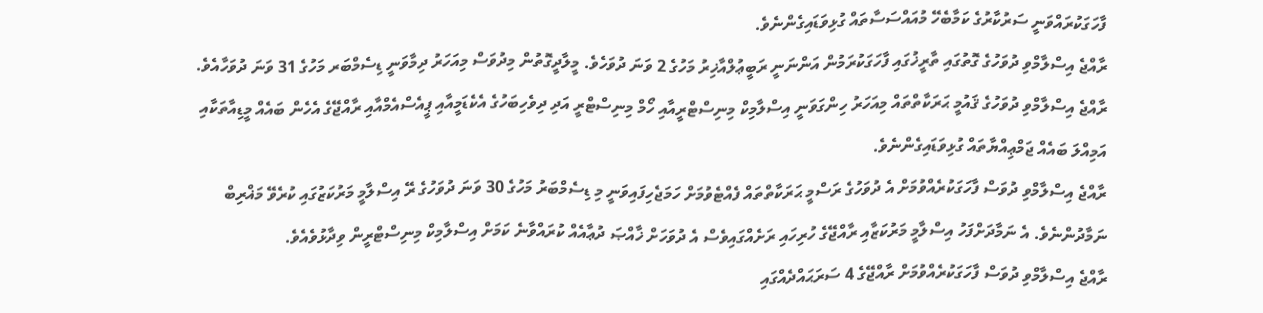ފާހަގަކުރައްވަނީ ސަރުކާރުގެ ކަމާބެހޭ މުއައްސަސާތައް ގުޅިވަޑައިގެންނެވެ.
ރާއްޖެ އިސްލާމްވި ދުވަހުގެ ގޮތުގައި ތާރީޚުގައި ފާހަގަކުރަމުން އަންނަނީ ރަބީޢުލްއާޚިރު މަހުގެ 2 ވަނަ ދުވަހެވެ. މީލާދީގޮތުން މިދުވަސް މިއަހަރު ދިމާވަނީ ޑިސެމްބަރ މަހުގެ 31 ވަނަ ދުވަހާއެވެ.
ރާއްޖެ އިސްލާމްވި ދުވަހުގެ ޤައުމީ ޙަރަކާތްތައް މިއަހަރު ހިންގަވަނީ އިސްލާމިކް މިނިސްޓްރީއާއި ހޯމް މިނިސްޓްރީ އަދި ދިވެހިބަހުގެ އެކެޑަމީއާއި ޕީއެސްއެމްއާއި ރާއްޖޭގެ އެހެން ބައެއް މީޑިއާތަކާއި އަމިއްލަ ބައެއް ޖަމްޢިއްޔާތައް ގުޅިވަޑައިގެންނެވެ.
ރާއްޖެ އިސްލާމްވި ދުވަސް ފާހަގަކުރެއްވުމަށް އެ ދުވަހުގެ ރަސްމީ ޙަރަކާތްތައް ފެއްޓެވުމަށް ހަމަޖެހިފައިވަނީ މި ޑިސެމްބަރު މަހުގެ 30 ވަނަ ދުވަހުގެ ރޭ އިސްލާމީ މަރުކަޒުގައި ކުރެވޭ މަޣްރިބް ނަމާދުންނެވެ. އެ ނަމާދަށްފަހު އިސްލާމީ މަރުކަޒާއި ރާއްޖޭގެ ހުރިހައި ރަށެއްގައިވެސް އެ ދުވަހަށް ޚާއްޞަ ދުޢާއެއް ކުރައްވާނެ ކަމަށް އިސްލާމިކް މިނިސްޓްރީން ވިދާޅުވެއެވެ.
ރާއްޖެ އިސްލާމްވި ދުވަސް ފާހަގަކުރެއްވުމަށް ރާއްޖޭގެ 4 ސަރަޙައްދެއްގައި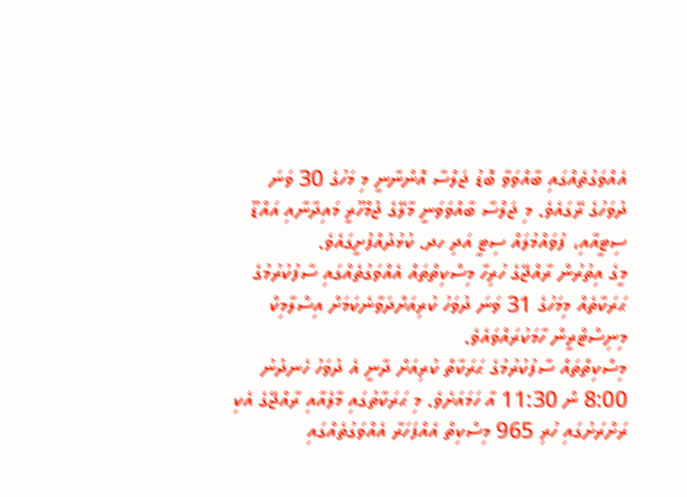އެއްވަގުތެއްގައި ބާއްވަވާ ބޮޑު ޖަލްސާ އޮންނާނީ މި މަހުގެ 30 ވަނަ ދުވަހުގެ ރޭގައެވެ. މި ޖަލްސާ ބާއްވަވަނީ މާލޭގެ ޖުމްހޫރީ މައިދާނާއި އައްޑޫ ސިޓީއާއި، ފުވައްމުލައް ސިޓީ އަދި ހދ. ކުޅުދުއްފުށީގައެވެ.
މީގެ އިތުރުން ރާއްޖޭގެ ހުރިހާ މިސްކިތްތައް އެއްވަގުތެއްގައި ސާފުކުރުމުގެ ޙަރަކާތެއް މިމަހުގެ 31 ވަނަ ދުވަހު ކުރިއަށްދަވާނެކަމަށް އިސްލާމިކް މިނިސްޓްރީން ހާމަކުރައްވައެވެ.
މިސްކިތްތައް ސާފުކުރުމުގެ ޙަރަކާތް ކުރިއަށް ދާނީ އެ ދުވަހު ހެނދުނު 8:00 ން 11:30 އާ ހަމައަށެވެ. މި ޙަރަކާތުގައި މާލެއާއި ރާއްޖޭގެ އެކި ރަށްރަށުގައި ހުރި 965 މިސްކިތް އެއްފަހަރާ އެއްވަގުތެއްގައި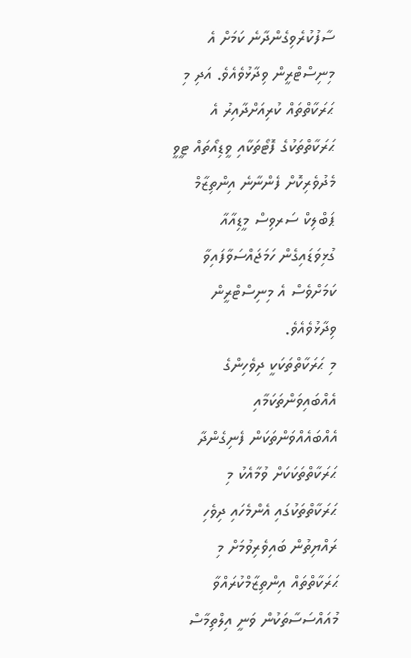ސާފުކުރެވިގެންދާނެ ކަމަށް އެ މިނިސްޓްރީން ވިދާޅުވެއެވެ. އަދި މި ޙަރަކާތްތައް ކުރިއަށްދާއިރު އެ ޙަރަކާތްތަކުގެ ފޮޓޯތަކާއި ވީޑިއޯތައް ޓީވީ މެދުވެރިކޮށް ފެންނާނެ އިންތިޒާމް ޕަބްލިކް ސަރވިސް މީޑިއާއާ ގުޅިވަޑައިގެން ހަމަޖައްސަވާފައިވާ ކަމަށްވެސް އެ މިނިސްޓްރީން ވިދާޅުވެއެވެ.
މި ޙަރަކާތްތަކަކީ ދިވެހިންގެ އެއްބައިވަންތަކަމާއި އެއްބައެއްވަންތަކަން ފެނިގެންދާ ޙަރަކާތްތަކަކަށް ވުމާއެކު މި ޙަރަކާތްތަކުގައި އެންމެހައި ދިވެހި ރައްޔިތުން ބައިވެރިވުމަށް މި ޙަރަކާތްތައް އިންތިޒާމްކުރައްވާ މުއައްސަސާތަކުން ވަނީ އިލްތިމާސް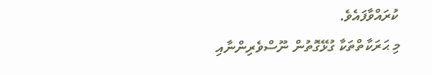ކުރައްވާފައެވެ.
މި ޙަރަކާތްތަކާ ގުޅޭގޮތުން ނޫސްވެރިންނާއި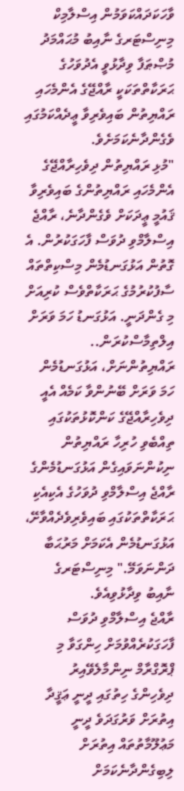ވާހަކަދައްކަވަމުން އިސްލާމިކް މިނިސްޓަރގެ ނާއިބު މުޙައްމަދު މުޞްޠަފާ ވިދާޅުވީ އެދުވަހުގެ ޙަރަކާތްތަކަކީ ރާއްޖޭގެ އެންމެހައި ރައްޔިތުން ބައިވެރިވާ ޢީދެއްކަމުގައި ވެގެންދާނެކަމަށެވެ.
"މުޅި ރައްޔިތުން ދިވެހިރާއްޖޭގެ އެންމެހައި ރައްޔިތުންގެ ބައިވެރިވާ ޤައުމީ ޢީދަކަށް ވެގެންދާނެ، ރާއްޖެ އިސްލާމްވި ދުވަސް ފާހަގަކުރުން. އެ ގޮތުން އަޅުގަނޑުމެން މިސްކިތްތައް ސާފުކުރުމުގެ ޙަރަކާތްވެސް ކުރިއަށް މި ގެންދަނީ. އަޅުގަނޑު ހަމަ ވަރަށް އިލްތިމާސްކުރަން.. ރައްޔިތުންނަށް، އަޅުގަނޑުމެން ހަމަ ވަރަށް ބޭނުންވާ ކަމެއް އެއީ ދިވެހިރާއްޖޭގެ ކަންކޮޅުތަކުގައި ތިއްބެވި ހުރިހާ ރައްޔިތުން ނިކުންނަވައިގެން އަޅުގަނޑުމެންގެ ރާއްޖެ އިސްލާމްވި ދުވަހުގެ އެކިއެކި ޙަރަކާތްތަކުގައި ބައިވެރިވެދެއްވާށޭ، އަޅުގަނޑުމެން އެކަމަށް މަރުޙަބާ ދަންނަވަމޭ." މިނިސްޓަރގެ ނާއިބު ވިދާޅުވިއެވެ.
ރާއްޖެ އިސްލާމްވި ދުވަސް ފާހަގަކުރެއްވުމަށް ހިންގަވާ މި ޕްރޮގްރާމް ނިންމާލެވޭއިރު ދިވެހިންގެ ހިތުގައި ދީނީ ޢަޤީދާ އިތުރަށް ވަރުގަދަވެ ދީނީ މަޢުލޫމާތުތައް އިތުރަށް ލިބިގެންދާނެކަމަށް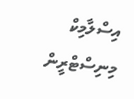އިސްލާމިކް މިނިސްޓްރީން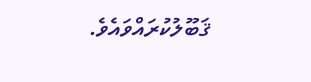ޤަބޫލުކުރައްވައެވެ.